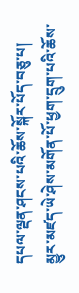དཔལ་ལྡན་ཤངས་པའི་ཆོས་སྐོར་པོད་བཅུ་པ།
མྱུར་མཛད་ཡེ་ཤེས་མགོན་པོ་ཕྱག་དྲུག་པའི་ཆོས་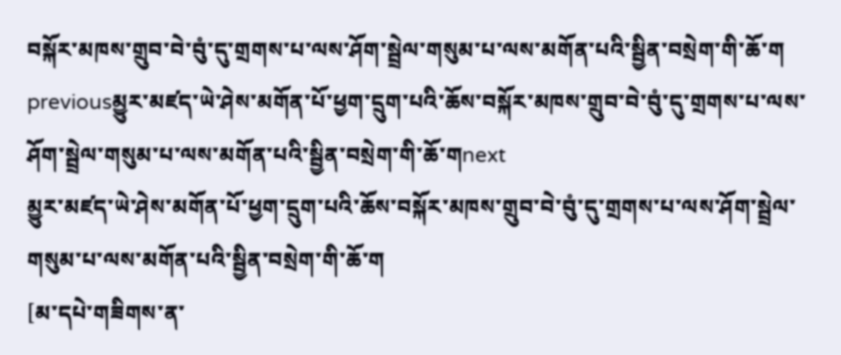བསྐོར་མཁས་གྲུབ་བེ་བུཾ་དུ་གྲགས་པ་ལས་ཤོག་སྦྲེལ་གསུམ་པ་ལས་མགོན་པའི་སྦྱིན་བསྲེག་གི་ཆོ་ག
previousམྱུར་མཛད་ཡེ་ཤེས་མགོན་པོ་ཕྱག་དྲུག་པའི་ཆོས་བསྐོར་མཁས་གྲུབ་བེ་བུཾ་དུ་གྲགས་པ་ལས་ཤོག་སྦྲེལ་གསུམ་པ་ལས་མགོན་པའི་སྦྱིན་བསྲེག་གི་ཆོ་གnext
མྱུར་མཛད་ཡེ་ཤེས་མགོན་པོ་ཕྱག་དྲུག་པའི་ཆོས་བསྐོར་མཁས་གྲུབ་བེ་བུཾ་དུ་གྲགས་པ་ལས་ཤོག་སྦྲེལ་གསུམ་པ་ལས་མགོན་པའི་སྦྱིན་བསྲེག་གི་ཆོ་ག
[མ་དཔེ་གཟིགས་ན་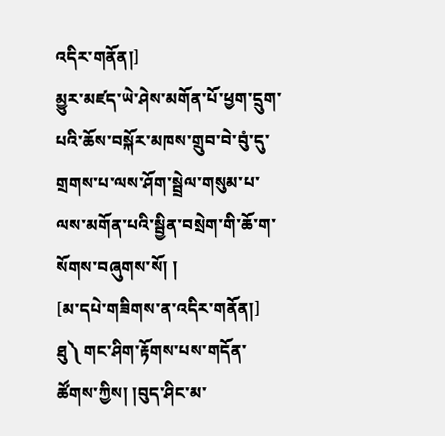འདིར་གནོན།]
མྱུར་མཛད་ཡེ་ཤེས་མགོན་པོ་ཕྱག་དྲུག་པའི་ཆོས་བསྐོར་མཁས་གྲུབ་བེ་བུཾ་དུ་གྲགས་པ་ལས་ཤོག་སྦྲེལ་གསུམ་པ་ལས་མགོན་པའི་སྦྱིན་བསྲེག་གི་ཆོ་ག་སོགས་བཞུགས་སོ། །
[མ་དཔེ་གཟིགས་ན་འདིར་གནོན།]
ཐུ༽ གང་ཤིག་རྟོགས་པས་གདོན་ཚོགས་ཀྱིས། །བུད་ཤིང་མ་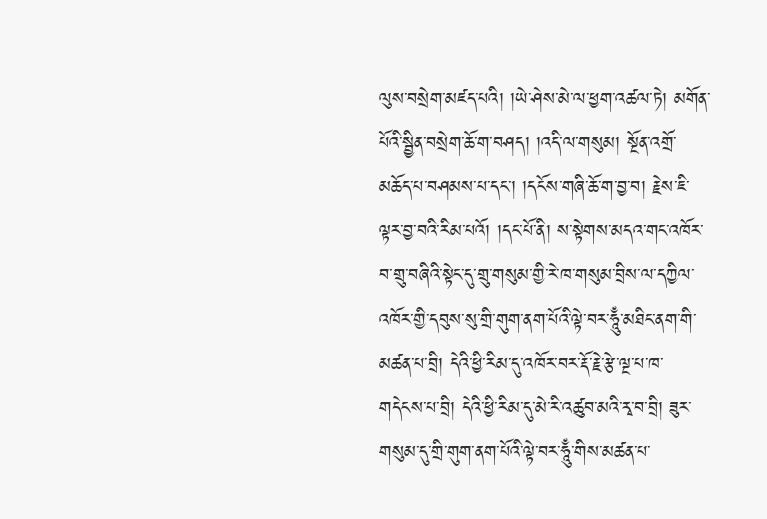ལུས་བསྲེག་མཛད་པའི། །ཡེ་ཤེས་མེ་ལ་ཕྱག་འཚལ་ཏེ། མགོན་པོའི་སྦྱིན་བསྲེག་ཆོ་ག་བཤད། །འདི་ལ་གསུམ། སྔོན་འགྲོ་མཆོད་པ་བཤམས་པ་དང་། །དངོས་གཞི་ཆོ་ག་བྱ་བ། རྗེས་ཇི་ལྟར་བྱ་བའི་རིམ་པའོ། །དང་པོ་ནི། ས་སྟེགས་མདའ་གང་འཁོར་བ་གྲུ་བཞིའི་སྟེང་དུ་གྲུ་གསུམ་གྱི་རེ་ཁ་གསུམ་བྲིས་ལ་དཀྱིལ་འཁོར་གྱི་དབུས་སུ་གྲི་གུག་ནག་པོའི་ལྟེ་བར་ཧཱུྃ་མཐིང་ནག་གི་མཚན་པ་བྲི། དེའི་ཕྱི་རིམ་དུ་འཁོར་བར་རྡོ་རྗེ་རྩེ་ལྔ་པ་ཁ་གདེངས་པ་བྲི། དེའི་ཕྱི་རིམ་དུ་མེ་རི་འཚུབ་མའི་རྭ་བ་བྲི། ཟུར་གསུམ་དུ་གྲི་གུག་ནག་པོའི་ལྟེ་བར་ཧཱུྃ་གིས་མཚན་པ་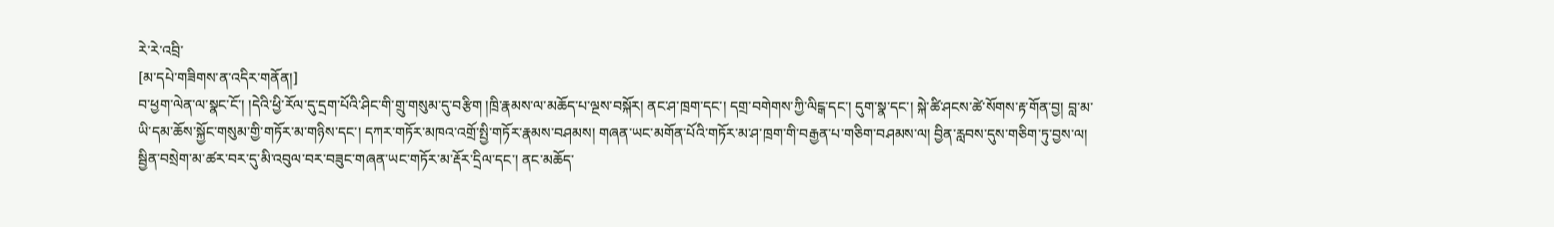རེ་རེ་འབྲི་
[མ་དཔེ་གཟིགས་ན་འདིར་གནོན།]
བ་ཕྱག་ལེན་ལ་སྣང་ངོ་། །དེའི་ཕྱི་རོལ་དུ་དྲག་པོའི་ཤིང་གི་གྲུ་གསུམ་དུ་བརྩིག །ཁྲི་རྣམས་ལ་མཆོད་པ་ལྔས་བསྐོར། ནང་ཤ་ཁྲག་དང་། དགྲ་བགེགས་ཀྱི་ལིངྒ་དང་། དུག་སྣ་དང་། སྐེ་ཚི་ཤངས་ཚེ་སོགས་རྟ་གོན་བྱ། བླ་མ་ཡི་དམ་ཆོས་སྐྱོང་གསུམ་གྱི་གཏོར་མ་གཉིས་དང་། དཀར་གཏོར་མཁའ་འགྲོ་སྤྱི་གཏོར་རྣམས་བཤམས། གཞན་ཡང་མགོན་པོའི་གཏོར་མ་ཤ་ཁྲག་གི་བརྒྱན་པ་གཅིག་བཤམས་ལ། བྱིན་རླབས་དུས་གཅིག་ཏུ་བྱས་ལ། སྦྱིན་བསྲེག་མ་ཚར་བར་དུ་མི་འབུལ་བར་བཟུང་གཞན་ཡང་གཏོར་མ་རྡོར་དྲིལ་དང་། ནང་མཆོད་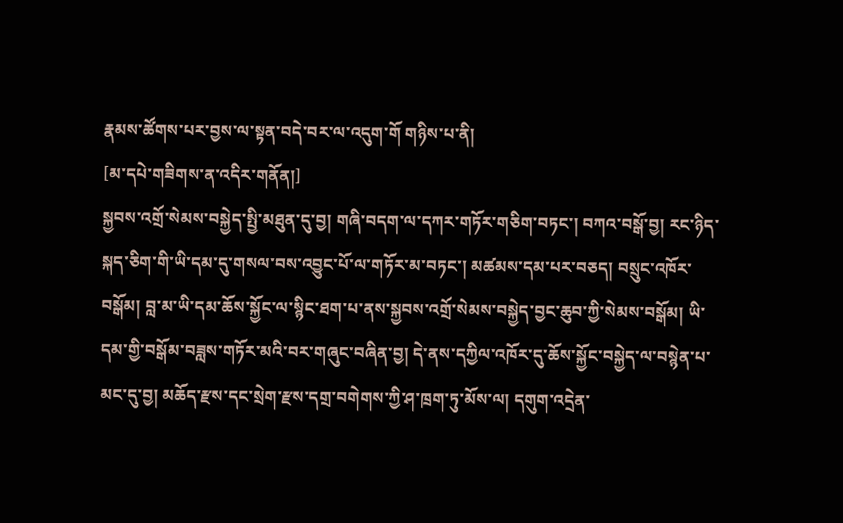རྣམས་ཚོགས་པར་བྱས་ལ་སྟན་བདེ་བར་ལ་འདུག་གོ གཉིས་པ་ནི།
[མ་དཔེ་གཟིགས་ན་འདིར་གནོན།]
སྐྱབས་འགྲོ་སེམས་བསྐྱེད་སྤྱི་མཐུན་དུ་བྱ། གཞི་བདག་ལ་དཀར་གཏོར་གཅིག་བཏང་། བཀའ་བསྒོ་བྱ། རང་ཉིད་སྐད་ཅིག་གི་ཡི་དམ་དུ་གསལ་བས་འབྱུང་པོ་ལ་གཏོར་མ་བཏང་། མཚམས་དམ་པར་བཅད། བསྲུང་འཁོར་བསྒོམ། བླ་མ་ཡི་དམ་ཆོས་སྐྱོང་ལ་སྙིང་ཐག་པ་ནས་སྐྱབས་འགྲོ་སེམས་བསྐྱེད་བྱང་ཆུབ་ཀྱི་སེམས་བསྒོམ། ཡི་དམ་གྱི་བསྒོམ་བཟླས་གཏོར་མའི་བར་གཞུང་བཞིན་བྱ། དེ་ནས་དཀྱིལ་འཁོར་དུ་ཆོས་སྐྱོང་བསྐྱེད་ལ་བསྙེན་པ་མང་དུ་བྱ། མཆོད་རྫས་དང་སྲེག་རྫས་དགྲ་བགེགས་ཀྱི་ཤ་ཁྲག་ཏུ་མོས་ལ། དགུག་འདྲེན་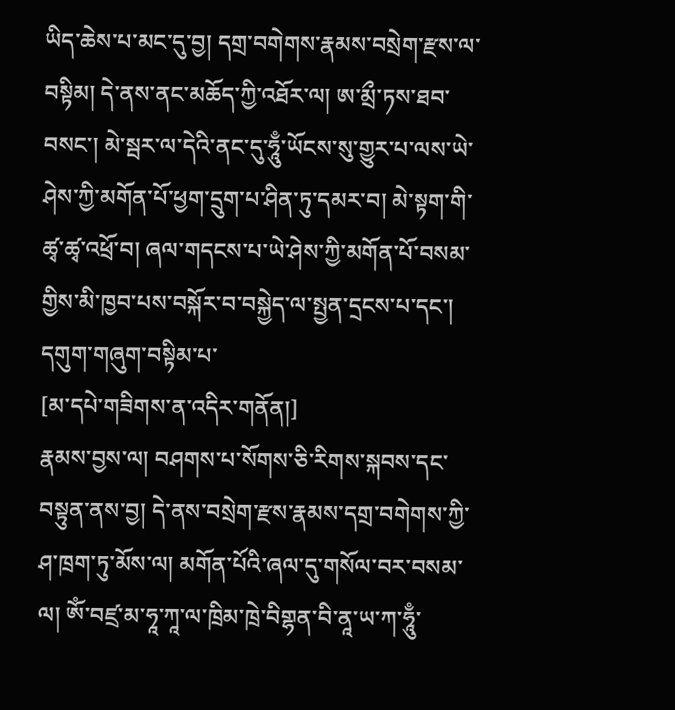ཡིད་ཆེས་པ་མང་དུ་བྱ། དགྲ་བགེགས་རྣམས་བསྲེག་རྫས་ལ་བསྟིམ། དེ་ནས་ནང་མཆོད་ཀྱི་འཐོར་ལ། ཨ་མྲྀ་ཏས་ཐབ་བསང་། མེ་སྦར་ལ་དེའི་ནང་དུ་ཧཱུྃ་ཡོངས་སུ་གྱུར་པ་ལས་ཡེ་ཤེས་ཀྱི་མགོན་པོ་ཕྱག་དྲུག་པ་ཤིན་ཏུ་དམར་བ། མེ་སྟག་གི་ཚྭ་ཚྭ་འཕྲོ་བ། ཞལ་གདངས་པ་ཡེ་ཤེས་ཀྱི་མགོན་པོ་བསམ་གྱིས་མི་ཁྱབ་པས་བསྐོར་བ་བསྐྱེད་ལ་སྤྱན་དྲངས་པ་དང་། དགུག་གཞུག་བསྟིམ་པ་
[མ་དཔེ་གཟིགས་ན་འདིར་གནོན།]
རྣམས་བྱས་ལ། བཤགས་པ་སོགས་ཅི་རིགས་སྐབས་དང་བསྟུན་ནས་བྱ། དེ་ནས་བསྲེག་རྫས་རྣམས་དགྲ་བགེགས་ཀྱི་ཤ་ཁྲག་ཏུ་མོས་ལ། མགོན་པོའི་ཞལ་དུ་གསོལ་བར་བསམ་ལ། ཨོཾ་བཛྲ་མ་ཧཱ་ཀཱ་ལ་ཁྲིམ་ཁྲེ་བིགྷན་བི་ནཱ་ཡ་ཀ་ཧཱུྃ་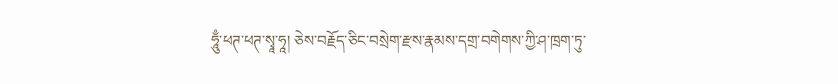ཧཱུྃ་ཕཊ་ཕཊ་སྭཱ་ཧཱ། ཅེས་བརྗོད་ཅིང་བསྲེག་རྫས་རྣམས་དགྲ་བགེགས་ཀྱི་ཤ་ཁྲག་ཏུ་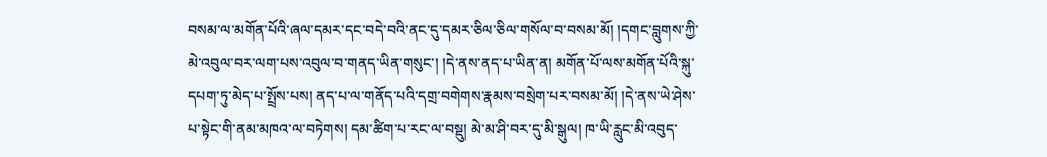བསམ་ལ་མགོན་པོའི་ཞལ་དམར་དང་བདེ་བའི་ནང་དུ་དམར་ཅིལ་ཅིལ་གསོལ་བ་བསམ་མོ། །དགང་བླུགས་ཀྱི་མེ་འབུལ་བར་ལག་པས་འབུལ་བ་གནད་ཡིན་གསུང་། །དེ་ནས་ནད་པ་ཡིན་ན། མགོན་པོ་ལས་མགོན་པོའི་སྐུ་དཔག་ཏུ་མེད་པ་སྤྲོས་པས། ནད་པ་ལ་གནོད་པའི་དགྲ་བགེགས་རྣམས་བསྲེག་པར་བསམ་མོ། །དེ་ནས་ཡེ་ཤེས་པ་སྟེང་གི་ནམ་མཁའ་ལ་བཏེགས། དམ་ཚིག་པ་རང་ལ་བསྡུ། མེ་མ་ཤི་བར་དུ་མི་སྒུལ། ཁ་ཡི་རླུང་མི་འབུད་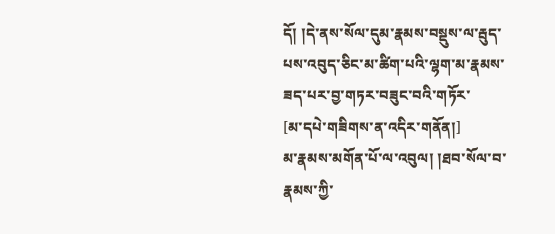དོ། །དེ་ནས་སོལ་དུམ་རྣམས་བསྡུས་ལ་རྦུད་པས་འབུད་ཅིང་མ་ཚིག་པའི་ལྷག་མ་རྣམས་ཟད་པར་བྱ་གཏར་བཟུང་བའི་གཏོར་
[མ་དཔེ་གཟིགས་ན་འདིར་གནོན།]
མ་རྣམས་མགོན་པོ་ལ་འབུལ། །ཐབ་སོལ་བ་རྣམས་ཀྱི་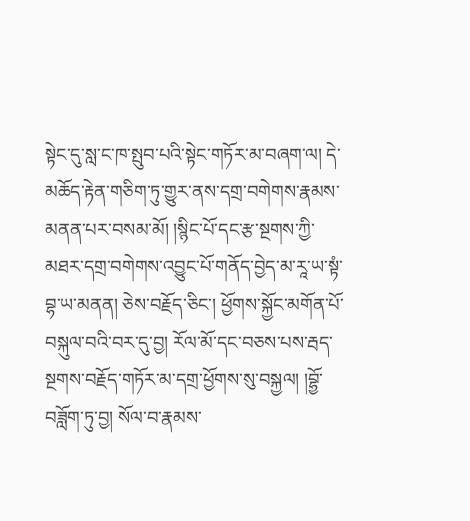སྟེང་དུ་སླ་ང་ཁ་སྤུབ་པའི་སྟེང་གཏོར་མ་བཞག་ལ། དེ་མཆོད་རྟེན་གཅིག་ཏུ་གྱུར་ནས་དགྲ་བགེགས་རྣམས་མནན་པར་བསམ་མོ། །སྙིང་པོ་དང་རྩ་སྔགས་ཀྱི་མཐར་དགྲ་བགེགས་འབྱུང་པོ་གནོད་བྱེད་མ་རཱ་ཡ་སྟཾ་བྷ་ཡ་མནན། ཅེས་བརྗོད་ཅིང་། ཕྱོགས་སྐྱོང་མགོན་པོ་བསྐུལ་བའི་བར་དུ་བྱ། རོལ་མོ་དང་བཅས་པས་རྦད་སྔགས་བརྗོད་གཏོར་མ་དགྲ་ཕྱོགས་སུ་བསྐྱལ། །བྷྱོ་བཟློག་ཏུ་བྱ། སོལ་བ་རྣམས་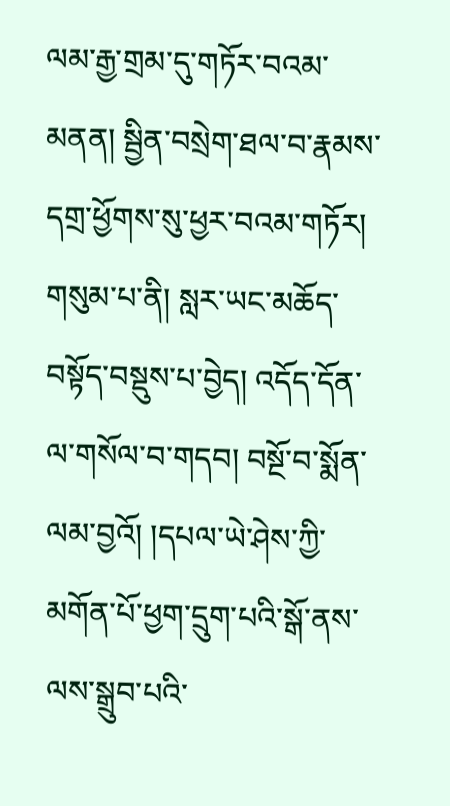ལམ་རྒྱ་གྲམ་དུ་གཏོར་བའམ་མནན། སྦྱིན་བསྲེག་ཐལ་བ་རྣམས་དགྲ་ཕྱོགས་སུ་ཕྱར་བའམ་གཏོར། གསུམ་པ་ནི། སླར་ཡང་མཆོད་བསྟོད་བསྡུས་པ་བྱེད། འདོད་དོན་ལ་གསོལ་བ་གདབ། བསྔོ་བ་སྨོན་ལམ་བྱའོ། །དཔལ་ཡེ་ཤེས་ཀྱི་མགོན་པོ་ཕྱག་དྲུག་པའི་སྒོ་ནས་ལས་སྒྲུབ་པའི་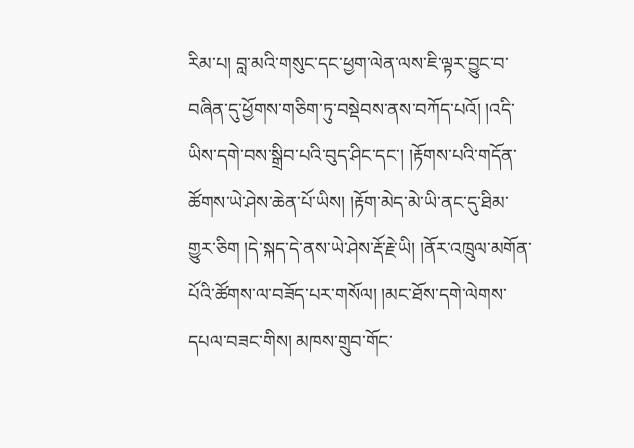རིམ་པ། བླ་མའི་གསུང་དང་ཕྱག་ལེན་ལས་ཇི་ལྟར་བྱུང་བ་བཞིན་དུ་ཕྱོགས་གཅིག་ཏུ་བསྡེབས་ནས་བཀོད་པའོ། །འདི་ཡིས་དགེ་བས་སྒྲིབ་པའི་བུད་ཤིང་དང་། །རྟོགས་པའི་གདོན་ཚོགས་ཡེ་ཤེས་ཆེན་པོ་ཡིས། །རྟོག་མེད་མེ་ཡི་ནང་དུ་ཐིམ་
གྱུར་ཅིག །དེ་སྐད་དེ་ནས་ཡེ་ཤེས་རྡོ་རྗེ་ཡི། །ནོར་འཁྲུལ་མགོན་པོའི་ཚོགས་ལ་བཟོད་པར་གསོལ། །མང་ཐོས་དགེ་ལེགས་དཔལ་བཟང་གིས། མཁས་གྲུབ་གོང་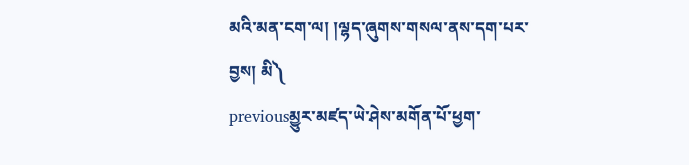མའི་མན་ངག་ལ། །ལྷད་ཞུགས་གསལ་ནས་དག་པར་བྱས། མི༽
previousམྱུར་མཛད་ཡེ་ཤེས་མགོན་པོ་ཕྱག་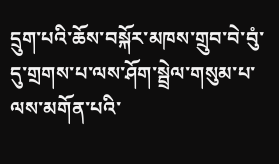དྲུག་པའི་ཆོས་བསྐོར་མཁས་གྲུབ་བེ་བུཾ་དུ་གྲགས་པ་ལས་ཤོག་སྦྲེལ་གསུམ་པ་ལས་མགོན་པའི་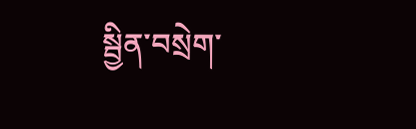སྦྱིན་བསྲེག་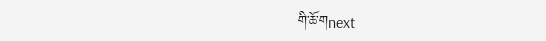གི་ཆོ་གnext